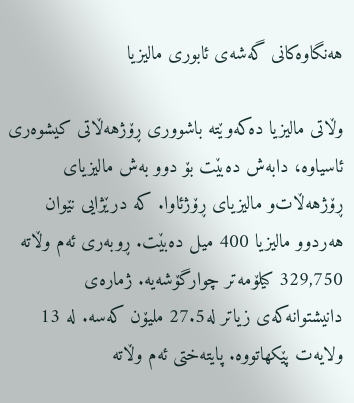هه‌نگاوه‌كانى گه‌شه‌ى ئابورى مالیزیا

وڵاتى مالیزیا ده‌كه‌وێته‌ باشوورى ڕۆژهه‌ڵاتى كیشوه‌رى ئاسیاوه‌، دابه‌ش ده‌بێت بۆ دوو به‌ش مالیزیاى ڕۆژهه‌ڵات‌و مالیزیاى ڕۆژئاوا. كه‌ درێژایى نێوان هه‌ردوو مالیزیا 400 میل ده‌بێت. ڕوبه‌رى ئه‌م وڵاته‌ 329,750 كیلۆمه‌تر چوارگۆشه‌یه‌. ژماره‌ى دانیشتوانه‌كه‌ى زیاتر له‌27.5 ملیۆن كه‌سه‌. له‌ 13 ولایه‌ت پێكهاتووه‌. پایته‌ختى ئه‌م وڵاته‌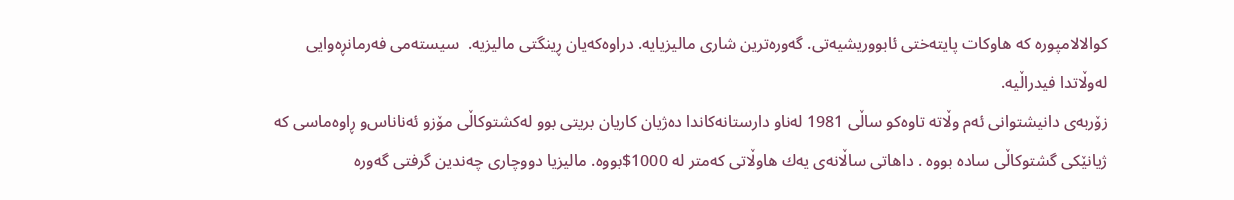كوالالامپوره‌ كه‌ هاوكات پایته‌ختى ئابووریشیه‌تى. گه‌وره‌ترین شارى مالیزیایه‌. دراوه‌كه‌یان ڕینگتى مالیزیه‌.  سیسته‌مى فه‌رمانڕه‌وایى له‌وڵاتدا فیدراڵیه‌.
زۆربه‌ى دانیشتوانى ئه‌م وڵاته‌ تاوه‌كو ساڵى 1981 له‌ناو دارستانه‌كاندا ده‌ژیان كاریان بریتى بوو له‌كشتوكاڵى مۆزو ئه‌ناناس‌و ڕاوه‌ماسى كه‌ ژیانێكى گشتوكاڵى ساده‌ بووه‌ . داهاتى ساڵانه‌ى یه‌ك هاوڵاتى كه‌متر له‌ 1000$بووه‌. مالیزیا دووچارى چه‌ندین گرفتى گه‌وره‌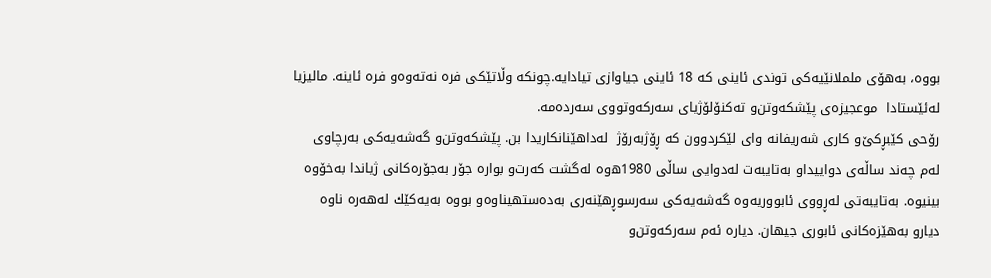بووه‌، به‌هۆى ململانێیه‌كى توندى ئاینى كه‌ 18 ئاینى جیاوازى تیادایه‌.چونكه‌ وڵاتێكی فره‌ نه‌ته‌وه‌و فره‌ ئاینه‌. مالیزیا له‌ئێستادا  موعجیزه‌ى پێشكه‌وتن‌و ته‌كنۆلۆژیای سه‌ركه‌وتووى سه‌رده‌مه‌.
رۆحى كێبڕكێ‌و كارى شه‌ریفانه‌ واى لێكردوون كه‌ ڕۆژبه‌رۆژ  له‌داهێنانكاریدا بن. پێشكه‌وتن‌و گه‌شه‌یه‌كى به‌رچاوى  له‌م چه‌ند ساڵه‌ى دواییداو به‌تایبه‌ت له‌دوایی ساڵى 1980ه‌وه‌ له‌گشت كه‌رت‌و بواره‌ جۆر به‌جۆره‌كانى ژیاندا به‌خۆوه‌ بینیوه‌. به‌تایبه‌تى له‌ڕووى ئابووریه‌وه‌ گه‌شه‌یه‌كى سه‌رسوڕهێنه‌رى به‌ده‌ستهیناوه‌و بووه‌ به‌یه‌كێك له‌هه‌ره‌ ناوه‌ دیارو به‌هێزه‌كانى ئابورى جیهان. دیاره‌ ئه‌م سه‌ركه‌وتن‌و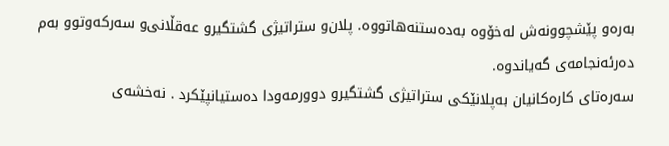به‌ره‌و پێشچوونه‌ش له‌خۆوه‌ به‌ده‌ستنه‌هاتووه‌. پلان‌و ستراتیژى گشتگیرو عه‌قڵانى‌و سه‌ركه‌وتوو به‌م ده‌رئه‌نجامه‌ى گه‌یاندوه‌.
سه‌ره‌تاى كاره‌كانیان به‌پلانێكى ستراتیژى گشتگیرو دوورمه‌ودا ده‌ستیانپێكرد . نه‌خشه‌ى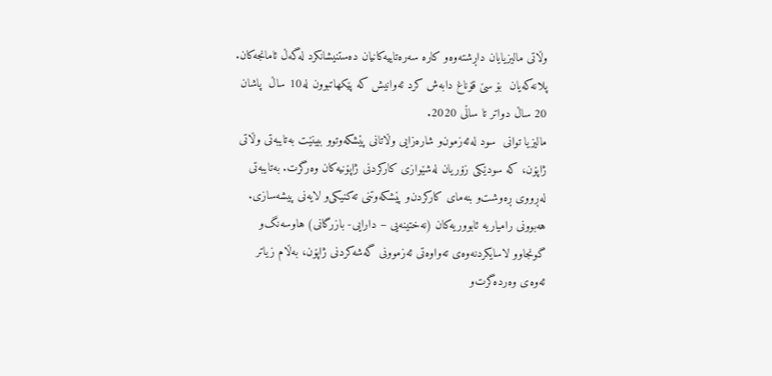وڵاتى مالیزیایان داڕشته‌وه‌و كاره‌ سه‌ره‌تاییه‌كانیان ده‌ستنیشانكرد له‌گه‌ڵ ئامانجه‌كان. پلانه‌كه‌یان  بۆ سێ قۆناغ دابه‌ش كرد ئه‌وانیش كه‌ پێكهاتبوون له‌10 ساڵ  پاشان  20 ساڵ دواتر تا ساڵى 2020.
مالیزیا توانى  سود له‌ئه‌زمون‌و شاره‌زایى وڵاتانى پێشكه‌وتوو ببینێت به‌تایبه‌تى وڵاتى ژاپۆن، كه‌ سودێكى زۆریان له‌شێوازى كاركردنى ژاپۆنیه‌كان وه‌رگرت. به‌تایبه‌تى له‌ڕووى ڕه‌وشت‌و بنه‌ماى كاركردن‌و پێشكه‌وتنى ته‌كنیكى‌و لایه‌نى پیشه‌سازى. هه‌بوونى رامیاریه‌ ئابووریه‌كان (نه‌ختینه‌یى – دارایى- بازرگانى) هاوسه‌نگ‌و گونجاوو لاسایكردنه‌وه‌ى ته‌واوه‌تى ئه‌زموونى گه‌شه‌كردنى ژاپۆن، به‌ڵام زیاتر ئه‌وه‌ى وه‌رده‌گرت‌و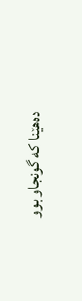ده‌هێنا كه‌ گونجاو بوو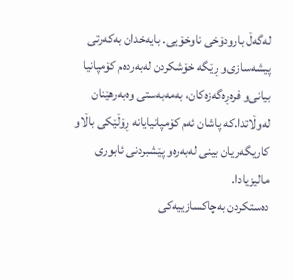له‌گه‌ڵ بارودۆخى ناوخۆیى. بایه‌خدان به‌كه‌رتى پیشه‌سازى‌و ڕێگه‌ خۆشكردن له‌به‌رده‌م كۆمپانیا بیانی‌و فره‌ڕه‌گه‌زه‌كان، به‌مه‌به‌ستى وه‌به‌رهێنان له‌وڵاتدا.كه‌ پاشان ئه‌م كۆمپانیایانه‌ ڕۆڵێكى باڵاو كاریگه‌ریان بینى له‌به‌ره‌و پێشبردنى ئابورى مالیزیادا.
ده‌ستكردن به‌چاكسازییه‌كى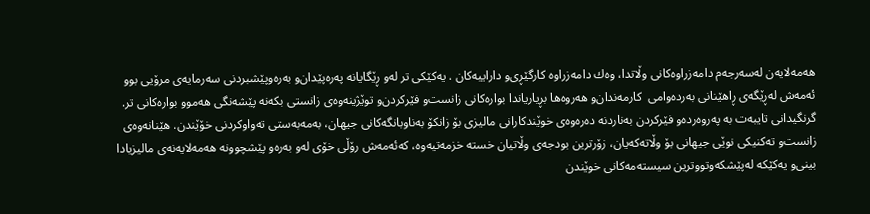هه‌مه‌لایه‌ن له‌سه‌رجه‌م دامه‌زراوه‌كانى وڵاتدا، وه‌ك دامه‌زراوه‌ كارگێڕى‌و داراییه‌كان . یه‌كێكى تر له‌و ڕێگایانه‌ په‌ره‌پێدان‌و به‌ره‌وپێشبردنى سه‌رمایه‌ى مرۆیى بوو ئه‌مه‌ش له‌ڕێگه‌ى ڕاهێنانى به‌رده‌وامى  كارمه‌ندان‌و هه‌روه‌ها بڕیاریاندا بواره‌كانى زانست‌و فێركردن‌و توێژینه‌وه‌ى زانستى بكه‌نه‌ پێشه‌نگى هه‌موو بواره‌كانى تر. گرنگیدانى تایبه‌ت به‌ په‌روه‌رده‌و فێركردن به‌ناردنه‌ ده‌ره‌وه‌ى خوێندكارانى مالیزى بۆ زانكۆ به‌ناوبانگه‌كانى جیهان، به‌مه‌به‌ستى ته‌واوكردنى خۆێندن. هێنانه‌وه‌ى زانست‌و ته‌كنیكى نوێى جیهانى بۆ وڵاته‌كه‌یان، زۆرترین بودجه‌ى وڵاتیان خسته‌ خزمه‌تیه‌وه‌، كه‌ئه‌مه‌ش رۆڵى خۆى له‌و به‌ره‌و پێشچوونه‌ هه‌مه‌لایه‌نه‌ى مالیزیادا بینى‌و یه‌كێكه‌ له‌پێشكه‌وتووترین سیسته‌مه‌كانى خوێندن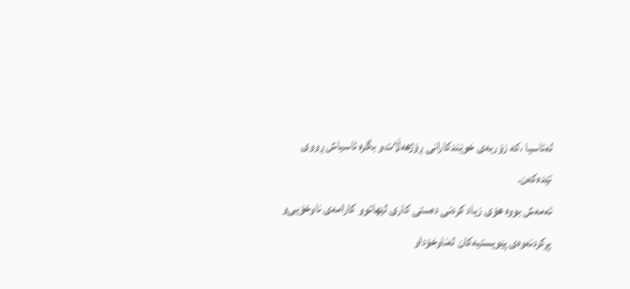له‌ئاسیا ،كه‌ زۆربه‌ى خوێندكارانى ڕۆژهه‌ڵات‌و بگره‌ ئاسیاش ڕووى تێده‌كه‌ن.
ئه‌مه‌ش بووه‌ هۆى زیاد كردنى ده‌ستى كارى لێهاتوو كارامه‌ى ناوخۆیى‌و پڕكردنه‌وه‌ى پێویستیه‌كان له‌ناوخۆداو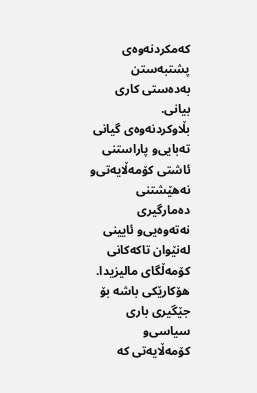كه‌مكردنه‌وه‌ى پشتبه‌ستن به‌ده‌ستى كارى بیانى.
بڵاوكردنه‌وه‌ى گیانى ته‌بایى‌و پاراستنى ئاشتى كۆمه‌ڵایه‌تى‌و نه‌هێشتنى ده‌مارگیرى نه‌ته‌وه‌یى‌و ئایینى له‌نێوان تاكه‌كانى كۆمه‌ڵگاى مالیزیدا. هۆكارێكى باشه‌ بۆ  جێگیرى بارى سیاسى‌و كۆمه‌ڵایه‌تى كه‌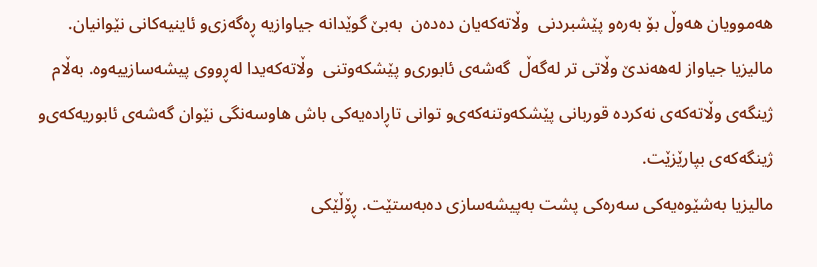هه‌موویان هه‌وڵ بۆ به‌ره‌و پێشبردنى  وڵاته‌كه‌یان ده‌ده‌ن  به‌بێ گوێدانه‌ جیاوازیه‌ ڕه‌گه‌زى‌و ئاینیه‌كانى نێوانیان.
مالیزیا جیاواز له‌هه‌ندێ وڵاتى تر له‌گه‌ڵ  گه‌شه‌ى ئابورى‌و پێشكه‌وتنى  وڵاته‌كه‌یدا له‌ڕووى پیشه‌سازییه‌وه‌. به‌ڵام ژینگه‌ى وڵاته‌كه‌ى نه‌كرده‌ قوربانى پێشكه‌وتنه‌كه‌ى‌و توانى تاڕاده‌یه‌كى باش هاوسه‌نگى نێوان گه‌شه‌ى ئابوریه‌كه‌ى‌و ژینگه‌كه‌ى بپارێزێت.
مالیزیا به‌شێوه‌یه‌كى سه‌ره‌كى پشت به‌پیشه‌سازى ده‌به‌ستێت. ڕۆڵێكى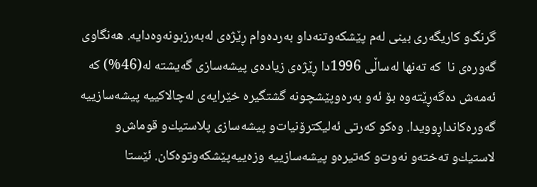گرنگ‌و كاریگه‌رى بینى له‌م پێشكه‌وتنه‌داو به‌رده‌وام ڕێژه‌ى له‌به‌رزبونه‌وه‌دایه‌. هه‌نگاوى گه‌وره‌ى نا  كه‌ ته‌نها له‌ساڵى 1996دا ڕێژه‌ى زیاده‌ى پیشه‌سازى گه‌یشته‌ له‌(46%) كه‌ ئه‌مه‌ش ده‌گه‌ڕێته‌وه‌ بۆ ئه‌و به‌ره‌وپێشچونه‌ گشتگیره‌ خێرایه‌ى له‌چالاكییه‌ پیشه‌سازییه‌ گه‌وره‌كانداڕوویدا. وه‌كو كه‌رتى ئه‌لیكترۆنیات‌و پیشه‌سازى پلاستیك‌و قوماش‌و لاستیك‌و ته‌خته‌و نه‌وت‌و كه‌تیره‌و پیشه‌سازییه‌ وزه‌ییه‌پێشكه‌وتوه‌كان. ئێستا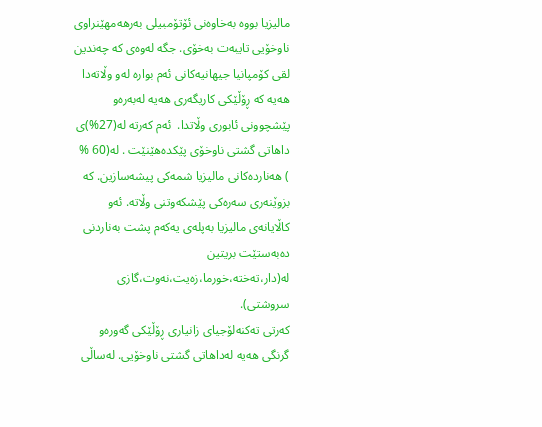مالیزیا بووه‌ به‌خاوه‌نى ئۆتۆمبیلى به‌رهه‌مهێنراوى ناوخۆیى تایبه‌ت به‌خۆى. جگه‌ له‌وه‌ى كه‌ چه‌ندین لقى كۆمپانیا جیهانیه‌كانى ئه‌م بواره‌ له‌و وڵاته‌دا هه‌یه‌ كه‌ ڕۆڵێكى كاریگه‌رى هه‌یه‌ له‌به‌ره‌و پێشچوونى ئابورى وڵاتدا.  ئه‌م كه‌رته‌ له‌(27%)ى داهاتى گشتى ناوخۆى پێكده‌هێنێت . له‌(60 % ) هه‌نارده‌كانى مالیزیا شمه‌كى پیشه‌سازین. كه‌ بزوێنه‌رى سه‌ره‌كى پێشكه‌وتنى وڵاته‌. ئه‌و كاڵایانه‌ى مالیزیا به‌پله‌ى یه‌كه‌م پشت به‌ناردنى ده‌به‌ستێت بریتین له‌(دار،ته‌خته‌،خورما،زه‌یت،نه‌وت،گازى سروشتى).
كه‌رتى ته‌كنه‌لۆجیاى زانیارى ڕۆڵێكى گه‌وره‌و گرنگى هه‌یه‌ له‌داهاتى گشتى ناوخۆیی. له‌ساڵى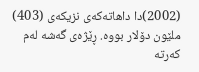(2002)دا داهاته‌كه‌ی نزیكه‌ى (403) ملێون دۆلار بووه‌. ڕێژه‌ى گه‌شه‌ له‌م كه‌رته‌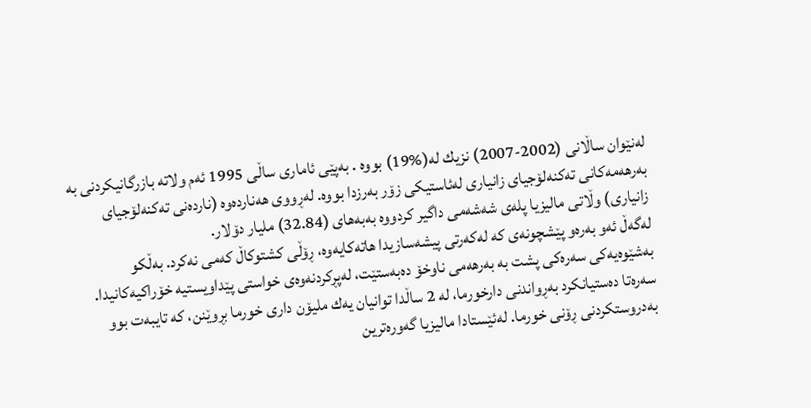له‌نێوان ساڵانى (2002-2007) نزیك له‌(%19) بووه‌ . به‌پێى ئامارى ساڵى 1995 ئه‌م ولاته‌ بازرگانیكردنى به‌ به‌رهه‌مه‌كانى ته‌كنه‌لۆجیاى زانیارى له‌ئاستیكی زۆر به‌رزدا بووه‌. له‌ڕووى هه‌نارده‌وه‌ (نارده‌نى ته‌كنه‌لۆجیاى زانیارى) وڵاتى مالیزیا پله‌ى شه‌شه‌می داگیر كردووه‌ به‌به‌هاى (32.84) ملیار دۆلار.
له‌گه‌ڵ ئه‌و به‌ره‌و پێشچونه‌ى كه‌ له‌كه‌رتى پیشه‌سازیدا هاته‌كایه‌وه‌، ڕۆڵى كشتوكاڵ كه‌مى نه‌كرد. به‌ڵكو به‌شێوه‌یه‌كى سه‌ره‌كى پشت به‌ به‌رهه‌مى ناوخۆ ده‌به‌ستێت، له‌پڕكردنه‌وه‌ى خواستى پێداویستیه‌ خۆراكیه‌كانیدا. سه‌ره‌تا ده‌ستیانكرد به‌ڕواندنى دارخورما، له‌ 2 ساڵدا توانیان یه‌ك ملیۆن دارى خورما بڕوێنن، كه‌ تایبه‌ت بوو به‌دروستكردنى ڕۆنى خورما. له‌ئێستادا مالیزیا گه‌وره‌ترین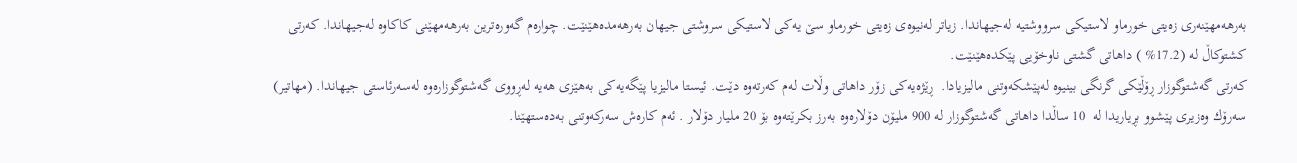به‌رهه‌مهێنه‌رى زه‌یتى خورماو لاستیكى سرووشتیه‌ له‌جیهاندا. زیاتر له‌نیوه‌ى زه‌یتى خورماو سێ یه‌كى لاستیكى سروشتى جیهان به‌رهه‌مده‌هێنێت. چواره‌م گه‌وره‌ترین به‌رهه‌مهێنى كاكاوه‌ له‌جیهاندا. كه‌رتی كشتوكاڵ له‌ (17.2% ) داهاتى گشتى ناوخۆیى پێكده‌هێنێت.
كه‌رتى گه‌شتوگوزار ڕۆڵێكى گرنگى بینیوه‌ له‌پێشكه‌وتنى مالیزیادا.  ڕێژه‌یه‌كى زۆر داهاتى وڵات له‌م كه‌رته‌وه‌ دێت. ئیستا مالیزیا پێگه‌یه‌كى به‌هێزى هه‌یه‌ له‌ڕووى گه‌شتوگوزاره‌وه‌ له‌سه‌رئاستى جیهاندا. (مهاتیر) سه‌رۆك وه‌زیرى پێشوو بڕیاریدا له‌  10 ساڵدا داهاتى گه‌شتوگوزار له‌ 900 ملیۆن دۆلاره‌وه‌ به‌رز بكرێته‌وه‌ بۆ 20 ملیار دۆلار . ئه‌م كاره‌ش سه‌ركه‌وتنى به‌ده‌ستهێنا.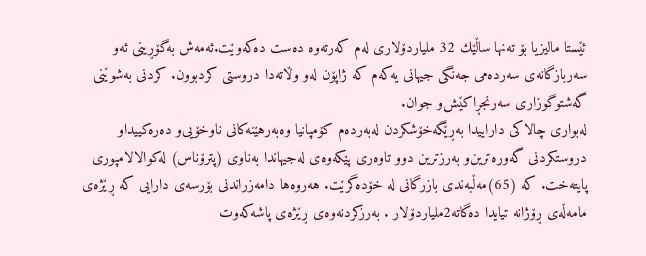ئێستا مالیزیا بۆ ته‌نها ساڵێك 32 ملیاردۆلارى له‌م كه‌رته‌وه‌ ده‌ست ده‌كه‌وێت.ئه‌مه‌ش به‌گۆڕینى ئه‌و سه‌ربازگانه‌ى سه‌رده‌مى جه‌نگى جیهانى یه‌كه‌م كه‌ ژاپۆن له‌و وڵاته‌دا دروستى كردبوون. كردنى به‌شوێنى گه‌شتوگوزارى سه‌رنجڕاكێش‌و جوان.
له‌بوارى چالاكى داراییدا به‌ڕێگه‌خۆشكردن له‌به‌رده‌م كۆمپانیا وه‌به‌رهێنه‌كانى ناوخۆیى‌و ده‌ره‌كییدا‌و دروستكردنى گه‌وره‌ترین‌و به‌رزترین دوو تاوه‌رى پێكه‌وه‌ى له‌جیهاندا به‌ناوى (پترۆناس) له‌كوالالامپورى پایته‌خت. كه‌ (65)مه‌ڵبه‌ندى بازرگانى له‌ خۆده‌گرێت. هه‌روه‌ها دامه‌زراندنى بۆرسه‌ى دارایى كه‌ ڕێژه‌ى مامه‌ڵه‌ى ڕۆژانه‌ تیایدا ده‌گاته‌2ملیاردۆلار . به‌رزكردنه‌وه‌ى ڕێژه‌ى پاشه‌كه‌وت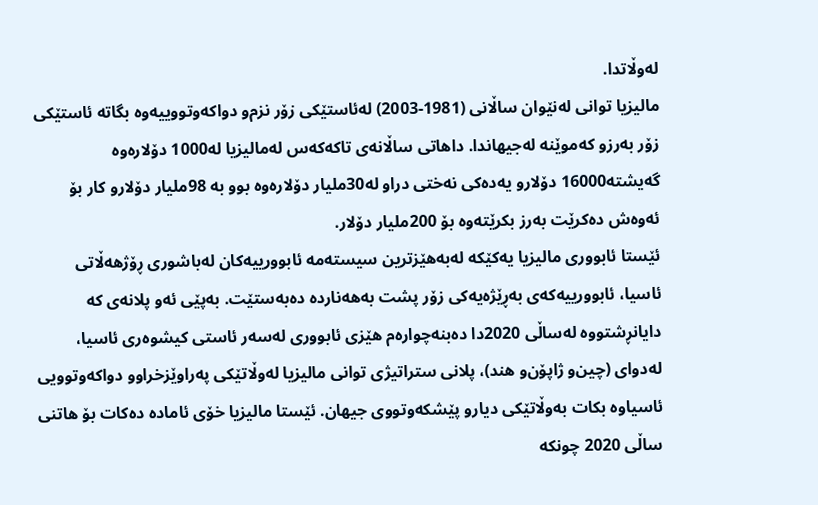له‌وڵاتدا.
مالیزیا توانى له‌نێوان ساڵانى (1981-2003) له‌ئاستێكى زۆر نزم‌و دواكه‌وتووییه‌وه‌ بگاته‌ ئاستێكى زۆر به‌رزو كه‌موێنه‌ له‌جیهاندا. داهاتى ساڵانه‌ى تاكه‌كه‌س له‌مالیزیا له‌1000 دۆلاره‌وه‌ گه‌یشته‌16000 دۆلارو یه‌ده‌كى نه‌ختى دراو له‌30ملیار دۆلاره‌وه‌ بوو به‌ 98ملیار دۆلارو كار بۆ ئه‌وه‌ش ده‌كرێت به‌رز بكرێته‌وه‌ بۆ 200ملیار دۆلار.
ئێستا ئابوورى مالیزیا یه‌كێكه‌ له‌به‌هێزترین سیسته‌مه‌ ئابوورییه‌كان له‌باشورى ڕۆژهه‌ڵاتى ئاسیا، ئابوورییه‌كه‌ى به‌ڕێژه‌یه‌كى زۆر پشت به‌هه‌نارده‌ ده‌به‌ستێت. به‌پێى ئه‌و پلانه‌ى كه‌ دایانڕشتووه‌ له‌ساڵى 2020دا ده‌بنه‌چواره‌م هێزى ئابوورى له‌سه‌ر ئاستى كیشوه‌رى ئاسیا، له‌دواى (چین‌و ژاپۆن‌و هند)، پلانى ستراتیژى توانى مالیزیا له‌وڵاتێكى په‌راوێزخراوو دواكه‌وتوویى ئاسیاوه‌ بكات به‌وڵاتێكى دیارو پێشكه‌وتووى جیهان. ئێستا مالیزیا خۆى ئاماده‌ ده‌كات بۆ هاتنى ساڵى 2020 چونكه‌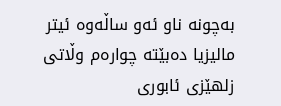به‌چونه‌ ناو ئه‌و ساڵه‌وه‌ ئیتر مالیزیا ده‌بێته‌ چواره‌م وڵاتى زلهێزى ئابورى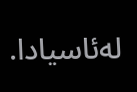له‌ئاسیادا.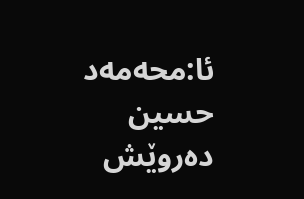ئا:محەمەد حسین دەروێش